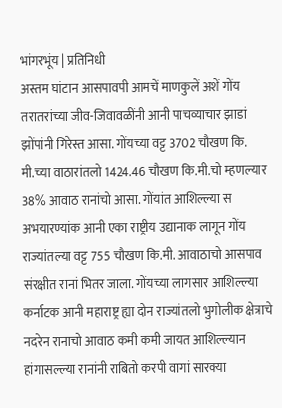भांगरभूंय | प्रतिनिधी
अस्तम घांटान आसपावपी आमचें माणकुलें अशें गोंय तरातरांच्या जीव-जिवावळींनी आनी पाचव्याचार झाडां झोंपांनी गिरेस्त आसा. गोंयच्या वट्ट 3702 चौखण कि. मी.च्या वाठारांतलो 1424.46 चौखण कि.मी.चो म्हणल्यार 38% आवाठ रानांचो आसा. गोंयांत आशिल्ल्या स अभयारण्यांक आनी एका राष्ट्रीय उद्यानाक लागून गोंय राज्यांतल्या वट्ट 755 चौखण कि.मी. आवाठाचो आसपाव संरक्षीत रानां भितर जाला. गोंयच्या लागसार आशिल्ल्या कर्नाटक आनी महाराष्ट्र ह्या दोन राज्यांतलो भुगोलीक क्षेत्राचे नदरेन रानाचो आवाठ कमी कमी जायत आशिल्ल्यान हांगासल्ल्या रानांनी राबितो करपी वागां सारक्या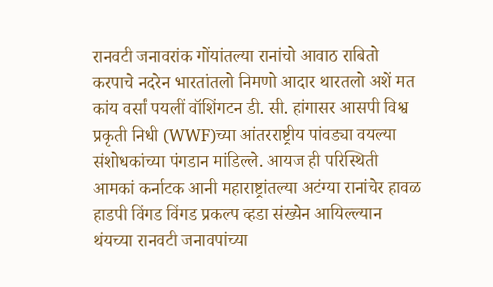रानवटी जनावरांक गोंयांतल्या रानांचो आवाठ राबितो करपाचे नदरेन भारतांतलो निमणो आदार थारतलो अशें मत कांय वर्सां पयलीं वॉशिंगटन डी. सी. हांगासर आसपी विश्व प्रकृती निधी (WWF)च्या आंतरराष्ट्रीय पांवड्या वयल्या संशोधकांच्या पंगडान मांडिल्ले. आयज ही परिस्थिती आमकां कर्नाटक आनी महाराष्ट्रांतल्या अटंग्या रानांचेर हावळ हाडपी विंगड विंगड प्रकल्प व्हडा संख्येन आयिल्ल्यान थंयच्या रानवटी जनावपांच्या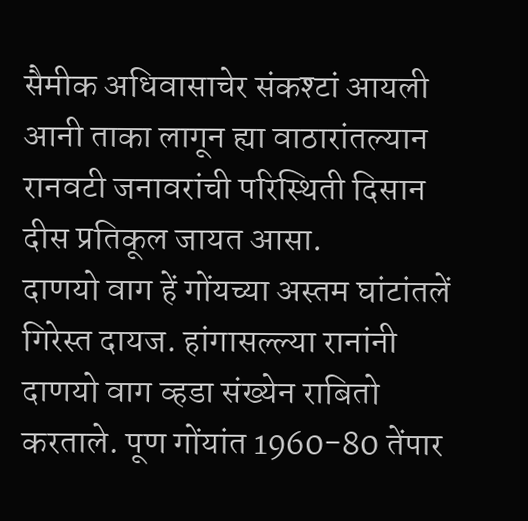सैमीक अधिवासाचेर संकश्टां आयली आनी ताका लागून ह्या वाठारांतल्यान रानवटी जनावरांची परिस्थिती दिसान दीस प्रतिकूल जायत आसा.
दाणयो वाग हें गोंयच्या अस्तम घांटांतलें गिरेस्त दायज. हांगासल्ल्या रानांनी दाणयो वाग व्हडा संख्येन राबितो करताले. पूण गोंयांत 1960-80 तेंपार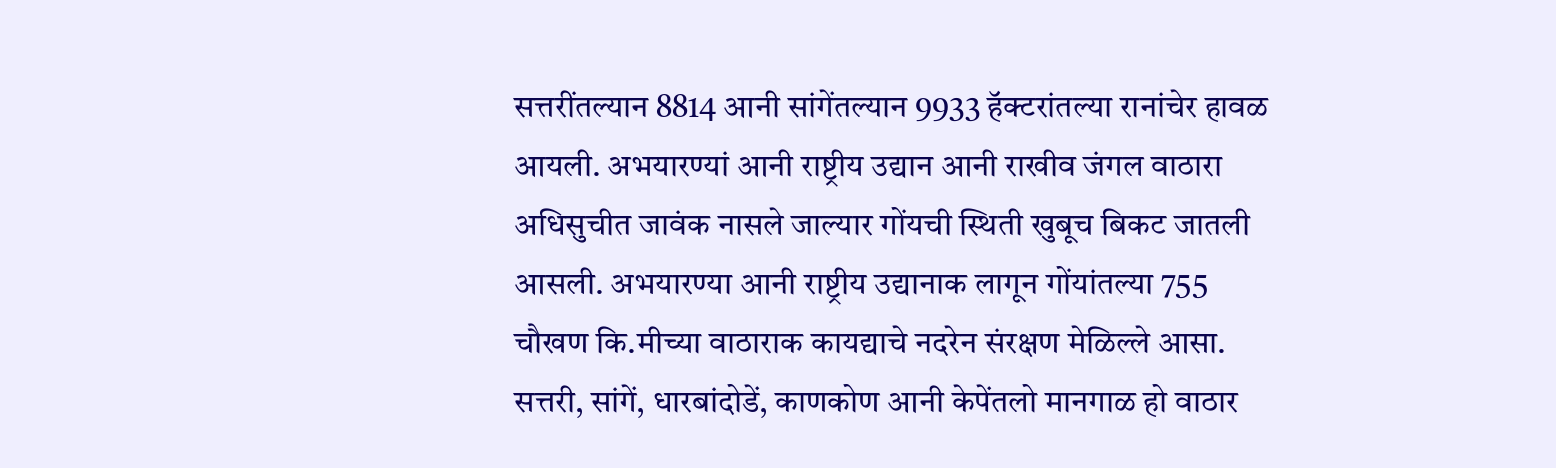सत्तरींतल्यान 8814 आनी सांगेंतल्यान 9933 हॅक्टरांतल्या रानांचेर हावळ आयली. अभयारण्यां आनी राष्ट्रीय उद्यान आनी राखीव जंगल वाठारा अधिसुचीत जावंक नासले जाल्यार गोंयची स्थिती खुबूच बिकट जातली आसली. अभयारण्या आनी राष्ट्रीय उद्यानाक लागून गोंयांतल्या 755 चौखण कि.मीच्या वाठाराक कायद्याचे नदरेन संरक्षण मेळिल्ले आसा. सत्तरी, सांगें, धारबांदोडें, काणकोण आनी केपेंतलो मानगाळ हो वाठार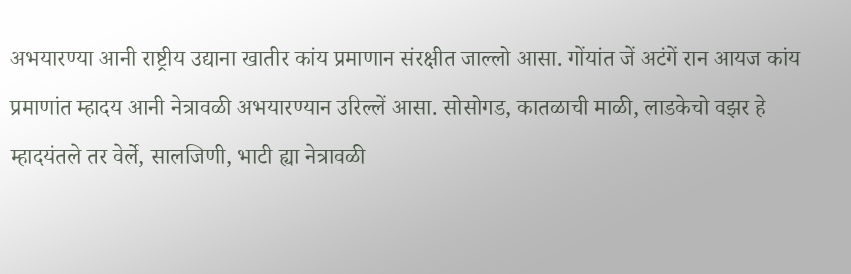अभयारण्या आनी राष्ट्रीय उद्याना खातीर कांय प्रमाणान संरक्षीत जाल्लो आसा. गोंयांत जें अटंगें रान आयज कांय प्रमाणांत म्हादय आनी नेत्रावळी अभयारण्यान उरिल्लें आसा. सोसोगड, कातळाची माळी, लाडकेचो वझर हे म्हादयंतले तर वेर्ले, सालजिणी, भाटी ह्या नेत्रावळी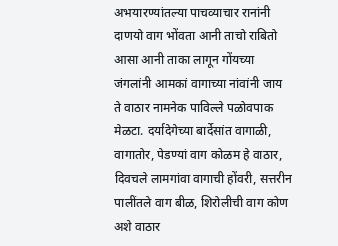अभयारण्यांतल्या पाचव्याचार रानांनी दाणयो वाग भोंवता आनी ताचो राबितो आसा आनी ताका लागून गोंयच्या जंगलांनी आमकां वागाच्या नांवांनी जाय ते वाठार नामनेक पाविल्ले पळोवपाक मेळटा. दर्यादेगेच्या बार्देसांत वागाळी, वागातोर, पेडण्यां वाग कोळम हे वाठार, दिवचले लामगांवा वागाची होंवरी, सत्तरीन पालींतले वाग बीळ, शिरोलीची वाग कोण अशे वाठार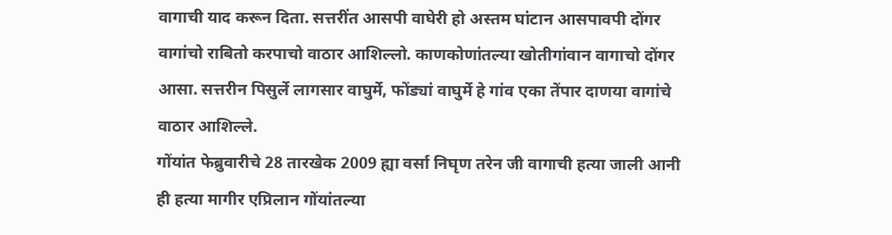वागाची याद करून दिता. सत्तरींत आसपी वाघेरी हो अस्तम घांटान आसपावपी दोंगर वागांचो राबितो करपाचो वाठार आशिल्लो. काणकोणांतल्या खोतीगांवान वागाचो दोंगर आसा. सत्तरीन पिसुर्ले लागसार वाघुर्मे, फोंड्यां वाघुर्मे हे गांव एका तेंपार दाणया वागांचे वाठार आशिल्ले.
गोंयांत फेब्रुवारीचे 28 तारखेक 2009 ह्या वर्सा निघृण तरेन जी वागाची हत्या जाली आनी ही हत्या मागीर एप्रिलान गोंयांतल्या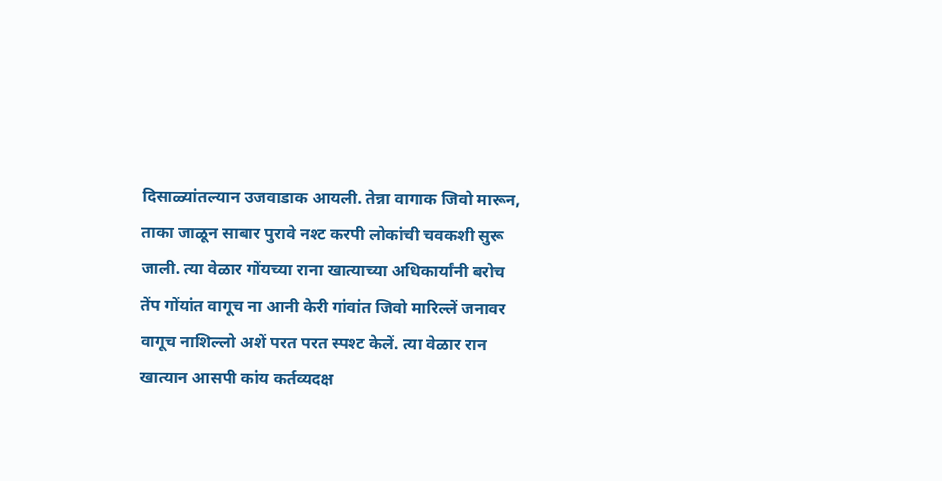दिसाळ्यांतल्यान उजवाडाक आयली. तेन्ना वागाक जिवो मारून, ताका जाळून साबार पुरावे नश्ट करपी लोकांची चवकशी सुरू जाली. त्या वेळार गोंयच्या राना खात्याच्या अधिकार्यांनी बरोच तेंप गोंयांत वागूच ना आनी केरी गांवांत जिवो मारिल्लें जनावर वागूच नाशिल्लो अशें परत परत स्पश्ट केलें. त्या वेळार रान खात्यान आसपी कांय कर्तव्यदक्ष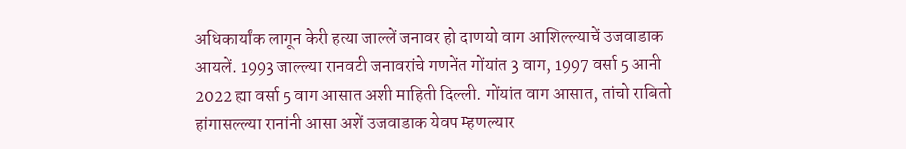अधिकार्यांक लागून केरी हत्या जाल्लें जनावर हो दाणयो वाग आशिल्ल्याचें उजवाडाक आयलें. 1993 जाल्ल्या रानवटी जनावरांचे गणनेंत गोंयांत 3 वाग, 1997 वर्सा 5 आनी 2022 ह्या वर्सा 5 वाग आसात अशी माहिती दिल्ली. गोंयांत वाग आसात, तांचो राबितो हांगासल्ल्या रानांनी आसा अशें उजवाडाक येवप म्हणल्यार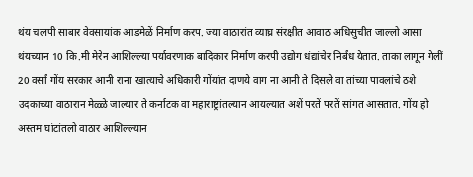थंय चलपी साबार वेवसायांक आडमेळें निर्माण करप. ज्या वाठारांत व्याघ्र संरक्षीत आवाठ अधिसुचीत जाल्लो आसा थंयच्यान 10 कि.मी मेरेन आशिल्ल्या पर्यावरणाक बादिकार निर्माण करपी उद्योग धंद्यांचेर निर्बंध येतात. ताका लागून गेलीं 20 वर्सां गोंय सरकार आनी राना खात्याचे अधिकारी गोंयांत दाणये वाग ना आनी ते दिसले वा तांच्या पावलांचे ठशे उदकाच्या वाठारान मेळ्ळे जाल्यार ते कर्नाटक वा महाराष्ट्रांतल्यान आयल्यात अशें परतें परतें सांगत आसतात. गोंय हो अस्तम घांटांतलो वाठार आशिल्ल्यान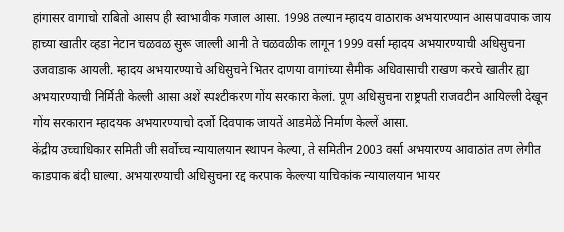हांगासर वागाचो राबितो आसप ही स्वाभावीक गजाल आसा. 1998 तल्यान म्हादय वाठाराक अभयारण्यान आसपावपाक जाय हाच्या खातीर व्हडा नेटान चळवळ सुरू जाल्ली आनी ते चळवळीक लागून 1999 वर्सा म्हादय अभयारण्याची अधिसुचना उजवाडाक आयली. म्हादय अभयारण्याचे अधिसुचने भितर दाणया वागांच्या सैमीक अधिवासाची राखण करचे खातीर ह्या अभयारण्याची निर्मिती केल्ली आसा अशें स्पश्टीकरण गोंय सरकारा केलां. पूण अधिसुचना राष्ट्रपती राजवटीन आयिल्ली देखून गोंय सरकारान म्हादयक अभयारण्याचो दर्जो दिवपाक जायतें आडमेळें निर्माण केल्लें आसा.
केंद्रीय उच्चाधिकार समिती जी सर्वोच्च न्यायालयान स्थापन केल्या, ते समितीन 2003 वर्सा अभयारण्य आवाठांत तण लेगीत काडपाक बंदी घाल्या. अभयारण्याची अधिसुचना रद्द करपाक केल्ल्या याचिकांक न्यायालयान भायर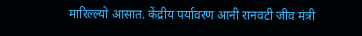मारिल्ल्यो आसात. केंद्रीय पर्यावरण आनी रानवटी जीव मंत्री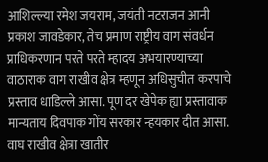आशिल्ल्या रमेश जयराम, जयंती नटराजन आनी प्रकाश जावडेकार, तेच प्रमाण राष्ट्रीय वाग संवर्धन प्राधिकरणान परते परते म्हादय अभयारण्याच्या वाठाराक वाग राखीव क्षेत्र म्हणून अधिसुचीत करपाचे प्रस्ताव धाडिल्ले आसा. पूण दर खेपेक ह्या प्रस्तावाक मान्यताय दिवपाक गोंय सरकार न्हयकार दीत आसा. वाघ राखीव क्षेत्रा खातीर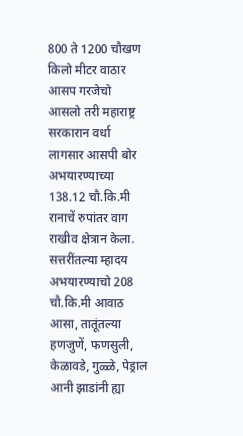800 ते 1200 चौखण किलो मीटर वाठार आसप गरजेचो आसलो तरी महाराष्ट्र सरकारान वर्धा लागसार आसपी बोर अभयारण्याच्या 138.12 चौ.कि.मी रानाचें रुपांतर वाग राखीव क्षेत्रान केला. सत्तरींतल्या म्हादय अभयारण्याचो 208 चौ.कि.मी आवाठ आसा, तातूंतल्या हणजुणें, फणसुली, केळावडे, गुळ्ळे, पेड्राल आनी झाडांनी ह्या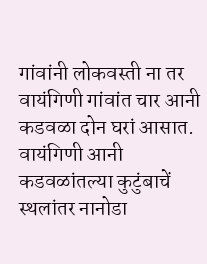गांवांनी लोकवस्ती ना तर वायंगिणी गांवांत चार आनी कडवळा दोन घरां आसात. वायंगिणी आनी कडवळांतल्या कुटुंबाचें स्थलांतर नानोडा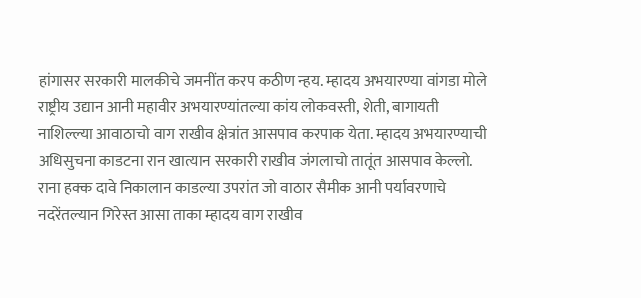हांगासर सरकारी मालकीचे जमनींत करप कठीण न्हय. म्हादय अभयारण्या वांगडा मोले राष्ट्रीय उद्यान आनी महावीर अभयारण्यांतल्या कांय लोकवस्ती, शेती, बागायती नाशिल्ल्या आवाठाचो वाग राखीव क्षेत्रांत आसपाव करपाक येता. म्हादय अभयारण्याची अधिसुचना काडटना रान खात्यान सरकारी राखीव जंगलाचो तातूंत आसपाव केल्लो. राना हक्क दावे निकालान काडल्या उपरांत जो वाठार सैमीक आनी पर्यावरणाचे नदरेंतल्यान गिरेस्त आसा ताका म्हादय वाग राखीव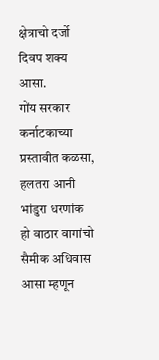क्षेत्राचो दर्जो दिवप शक्य आसा.
गोंय सरकार कर्नाटकाच्या प्रस्तावीत कळसा, हलतरा आनी भांडुरा धरणांक हो वाठार वागांचो सैमीक अधिवास आसा म्हणून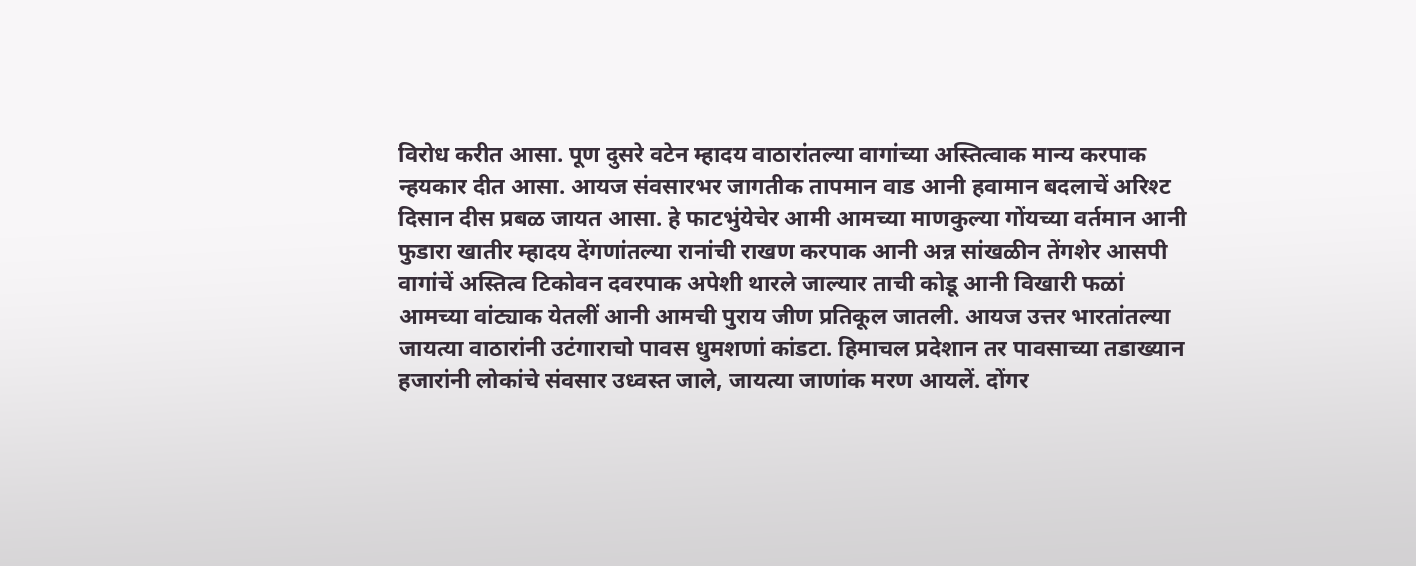विरोध करीत आसा. पूण दुसरे वटेन म्हादय वाठारांतल्या वागांच्या अस्तित्वाक मान्य करपाक न्हयकार दीत आसा. आयज संवसारभर जागतीक तापमान वाड आनी हवामान बदलाचें अरिश्ट दिसान दीस प्रबळ जायत आसा. हे फाटभुंयेचेर आमी आमच्या माणकुल्या गोंयच्या वर्तमान आनी फुडारा खातीर म्हादय देंगणांतल्या रानांची राखण करपाक आनी अन्न सांखळीन तेंगशेर आसपी वागांचें अस्तित्व टिकोवन दवरपाक अपेशी थारले जाल्यार ताची कोडू आनी विखारी फळां आमच्या वांट्याक येतलीं आनी आमची पुराय जीण प्रतिकूल जातली. आयज उत्तर भारतांतल्या जायत्या वाठारांनी उटंगाराचो पावस धुमशणां कांडटा. हिमाचल प्रदेशान तर पावसाच्या तडाख्यान हजारांनी लोकांचे संवसार उध्वस्त जाले, जायत्या जाणांक मरण आयलें. दोंगर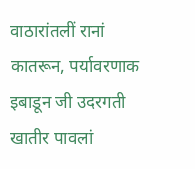वाठारांतलीं रानां कातरून, पर्यावरणाक इबाडून जी उदरगती खातीर पावलां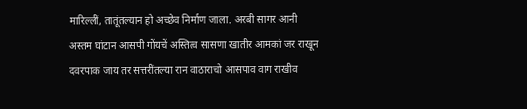मारिल्लीं, तातूंतल्यान हो अच्छेव निर्माण जाला. अरबी सागर आनी अस्तम घांटान आसपी गोंयचें अस्तित्व सासणा खातीर आमकां जर राखून दवरपाक जाय तर सत्तरींतल्या रान वाठाराचो आसपाव वाग राखीव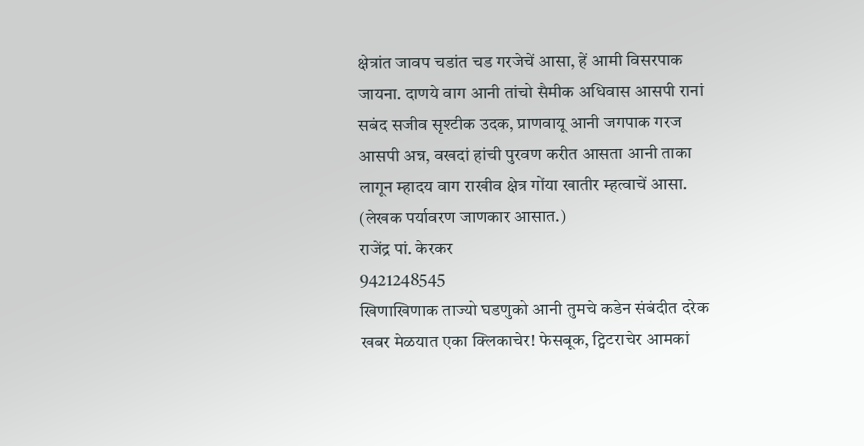क्षेत्रांत जावप चडांत चड गरजेचें आसा, हें आमी विसरपाक जायना. दाणये वाग आनी तांचो सैमीक अधिवास आसपी रानां सबंद सजीव सृश्टीक उदक, प्राणवायू आनी जगपाक गरज आसपी अन्न, वखदां हांची पुरवण करीत आसता आनी ताका लागून म्हादय वाग राखीव क्षेत्र गोंया खातीर म्हत्वाचें आसा.
(लेखक पर्यावरण जाणकार आसात.)
राजेंद्र पां. केरकर
9421248545
खिणाखिणाक ताज्यो घडणुको आनी तुमचे कडेन संबंदीत दरेक खबर मेळयात एका क्लिकाचेर! फेसबूक, ट्विटराचेर आमकां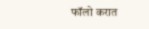फॉलो करात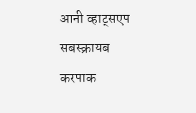आनी व्हाट्सएप सबस्क्रायब करपाक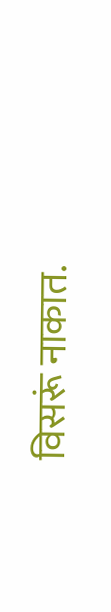विसरूं नाकात.